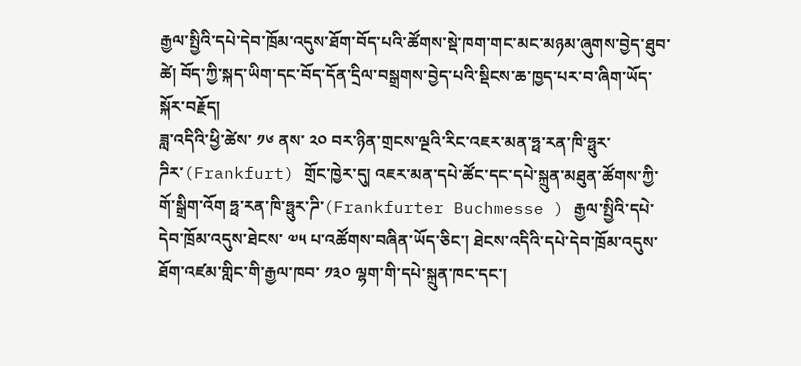རྒྱལ་སྤྱིའི་དཔེ་དེབ་ཁྲོམ་འདུས་ཐོག་བོད་པའི་ཚོགས་སྡེ་ཁག་གང་མང་མཉམ་ཞུགས་བྱེད་ཐུབ་ཚེ། བོད་ཀྱི་སྐད་ཡིག་དང་བོད་དོན་དྲིལ་བསྒྲགས་བྱེད་པའི་སྡིངས་ཆ་ཁྱད་པར་བ་ཞིག་ཡོད་སྐོར་བརྗོད།
ཟླ་འདིའི་ཕྱི་ཚེས་ ༡༦ ནས་ ༢༠ བར་ཉིན་གྲངས་ལྔའི་རིང་འཇར་མན་ཧྥ་རན་ཁི་ཧྥུར་ཌིར་(Frankfurt) གྲོང་ཁྱེར་དུ། འཇར་མན་དཔེ་ཚོང་དང་དཔེ་སྐྲུན་མཐུན་ཚོགས་ཀྱི་གོ་སྒྲིག་འོག ཧྥ་རན་ཁི་ཧྥུར་ཌི་(Frankfurter Buchmesse ) རྒྱལ་སྤྱིའི་དཔེ་དེབ་ཁྲོམ་འདུས་ཐེངས་ ༧༥ པ་འཚོགས་བཞིན་ཡོད་ཅིང་། ཐེངས་འདིའི་དཔེ་དེབ་ཁྲོམ་འདུས་ཐོག་འཛམ་གླིང་གི་རྒྱལ་ཁབ་ ༡༣༠ ལྷག་གི་དཔེ་སྐྲུན་ཁང་དང་།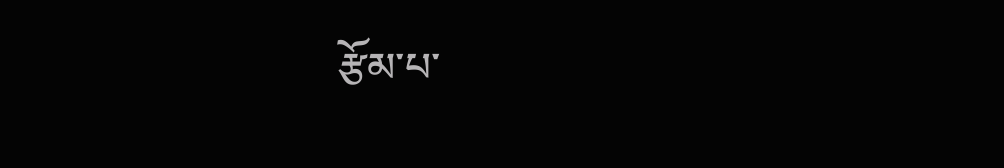རྩོམ་པ་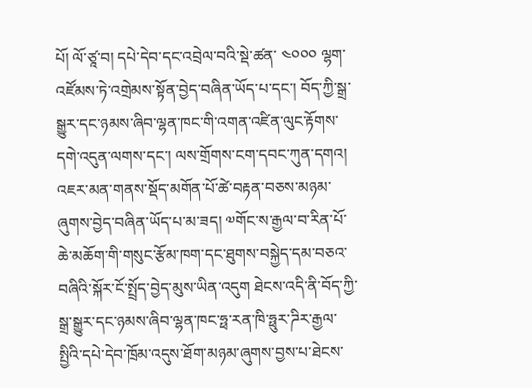པོ། ལོ་ཙཱ་བ། དཔེ་དེབ་དང་འབྲེལ་བའི་སྡེ་ཚན་ ༤༠༠༠ ལྷག་འཛོམས་ཏེ་འགྲེམས་སྟོན་བྱེད་བཞིན་ཡོད་པ་དང་། བོད་ཀྱི་སྒྲ་སྒྱུར་དང་ཉམས་ཞིབ་ལྷན་ཁང་གི་འགན་འཛིན་ལུང་རྟོགས་དགེ་འདུན་ལགས་དང་། ལས་གྲོགས་ངག་དབང་ཀུན་དགའ། འཇར་མན་གནས་སྡོད་མགོན་པོ་ཚེ་བརྟན་བཅས་མཉམ་ཞུགས་བྱེད་བཞིན་ཡོད་པ་མ་ཟད། ༧གོང་ས་རྒྱལ་བ་རིན་པོ་ཆེ་མཆོག་གི་གསུང་རྩོམ་ཁག་དང་ཐུགས་བསྐྱེད་དམ་བཅའ་བཞིའི་སྐོར་ངོ་སྤྲོད་བྱེད་མུས་ཡིན་འདུག ཐེངས་འདི་ནི་བོད་ཀྱི་སྒྲ་སྒྱུར་དང་ཉམས་ཞིབ་ལྷན་ཁང་ཧྥ་རན་ཁི་ཧྥུར་ཌིར་རྒྱལ་སྤྱིའི་དཔེ་དེབ་ཁྲོམ་འདུས་ཐོག་མཉམ་ཞུགས་བྱས་པ་ཐེངས་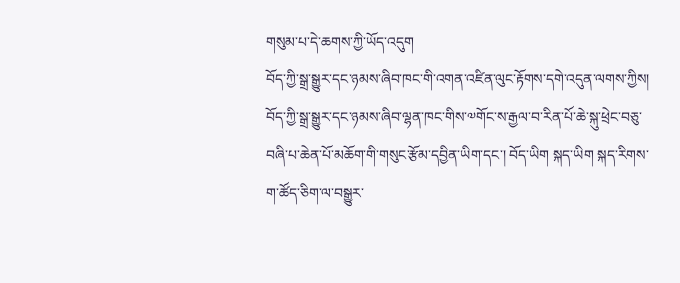གསུམ་པ་དེ་ཆགས་ཀྱི་ཡོད་འདུག
བོད་ཀྱི་སྒྲ་སྒྱུར་དང་ཉམས་ཞིབ་ཁང་གི་འགན་འཛིན་ལུང་རྟོགས་དགེ་འདུན་ལགས་ཀྱིས། བོད་ཀྱི་སྒྲ་སྒྱུར་དང་ཉམས་ཞིབ་ལྷན་ཁང་གིས་༧གོང་ས་རྒྱལ་བ་རིན་པོ་ཆེ་སྐུ་ཕྲེང་བཅུ་བཞི་པ་ཆེན་པོ་མཆོག་གི་གསུང་རྩོམ་དབྱིན་ཡིག་དང་། བོད་ཡིག སྐད་ཡིག སྐད་རིགས་ག་ཚོད་ཅིག་ལ་བསྒྱུར་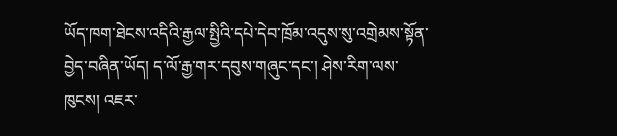ཡོད་ཁག་ཐེངས་འདིའི་རྒྱལ་སྤྱིའི་དཔེ་དེབ་ཁྲོམ་འདུས་སུ་འགྲེམས་སྟོན་བྱེད་བཞིན་ཡོད། ད་ལོ་རྒྱ་གར་དབུས་གཞུང་དང་། ཤེས་རིག་ལས་ཁུངས། འཇར་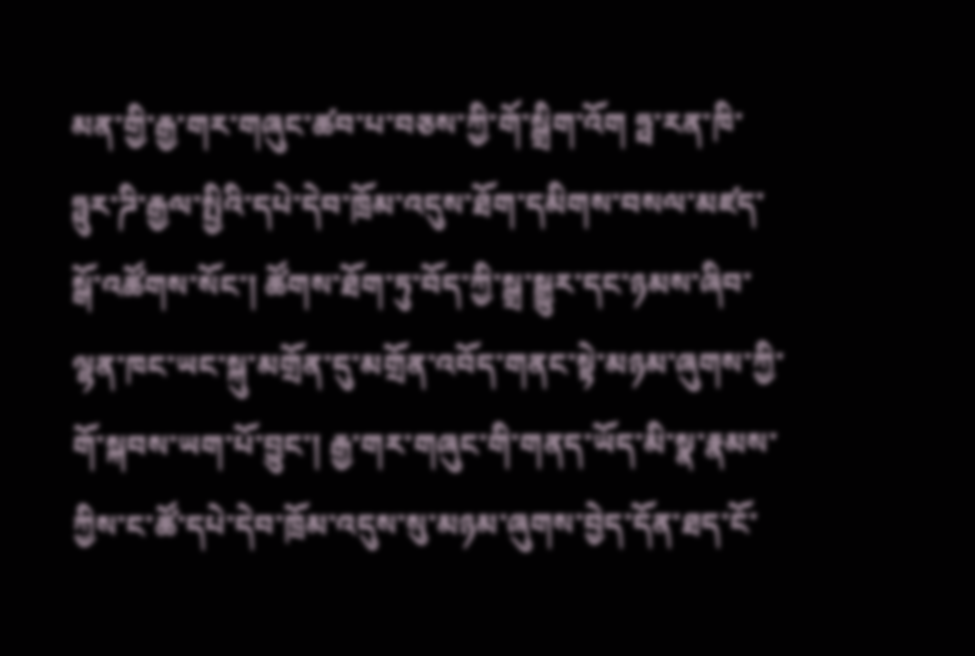མན་གྱི་རྒྱ་གར་གཞུང་ཚབ་པ་བཅས་ཀྱི་གོ་སྒྲིག་འོག ཧྥ་རན་ཁི་ཧྥུར་ཌི་རྒྱལ་སྤྱིའི་དཔེ་དེབ་ཁྲོམ་འདུས་ཐོག་དམིགས་བསལ་མཛད་སྒོ་འཚོགས་སོང་། ཚོགས་ཐོག་ཏུ་བོད་ཀྱི་སྒྲ་སྒྱུར་དང་ཉམས་ཞིབ་ལྷན་ཁང་ཡང་སྐུ་མགྲོན་དུ་མགྲོན་འབོད་གནང་སྟེ་མཉམ་ཞུགས་ཀྱི་གོ་སྐབས་ཡག་པོ་བྱུང་། རྒྱ་གར་གཞུང་གི་གནད་ཡོད་མི་སྣ་རྣམས་ཀྱིས་ང་ཚོ་དཔེ་དེབ་ཁྲོམ་འདུས་སུ་མཉམ་ཞུགས་བྱེད་དོན་ཐད་ངོ་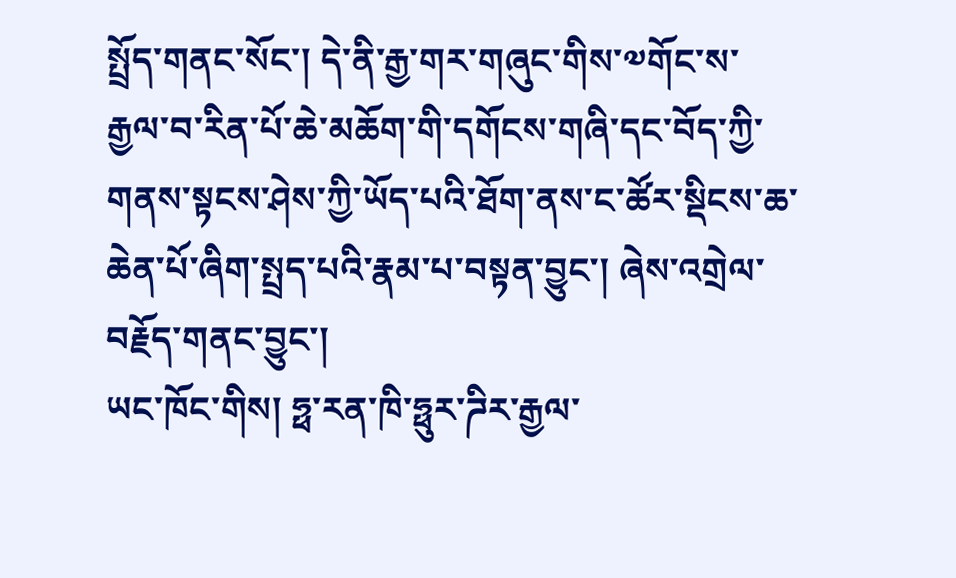སྤྲོད་གནང་སོང་། དེ་ནི་རྒྱ་གར་གཞུང་གིས་༧གོང་ས་རྒྱལ་བ་རིན་པོ་ཆེ་མཆོག་གི་དགོངས་གཞི་དང་བོད་ཀྱི་གནས་སྟངས་ཤེས་ཀྱི་ཡོད་པའི་ཐོག་ནས་ང་ཚོར་སྡིངས་ཆ་ཆེན་པོ་ཞིག་སྤྲད་པའི་རྣམ་པ་བསྟན་བྱུང་། ཞེས་འགྲེལ་བརྗོད་གནང་བྱུང་།
ཡང་ཁོང་གིས། ཧྥ་རན་ཁི་ཧྥུར་ཌིར་རྒྱལ་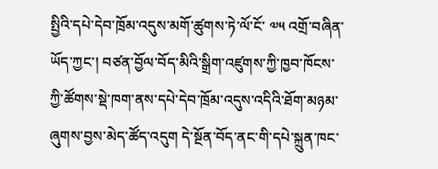སྤྱིའི་དཔེ་དེབ་ཁྲོམ་འདུས་མགོ་ཚུགས་ཏེ་ལོ་ངོ་ ༧༥ འགྲོ་བཞིན་ཡོད་ཀྱང་། བཙན་བྱོལ་བོད་མིའི་སྒྲིག་འཛུགས་ཀྱི་ཁྱབ་ཁོངས་ཀྱི་ཚོགས་སྡེ་ཁག་ནས་དཔེ་དེབ་ཁྲོམ་འདུས་འདིའི་ཐོག་མཉམ་ཞུགས་བྱས་མེད་ཚོད་འདུག དེ་སྔོན་བོད་ནང་གི་དཔེ་སྐྲུན་ཁང་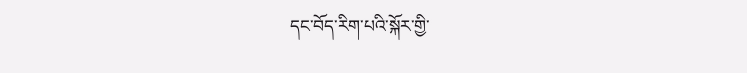དང་བོད་རིག་པའི་སྐོར་གྱི་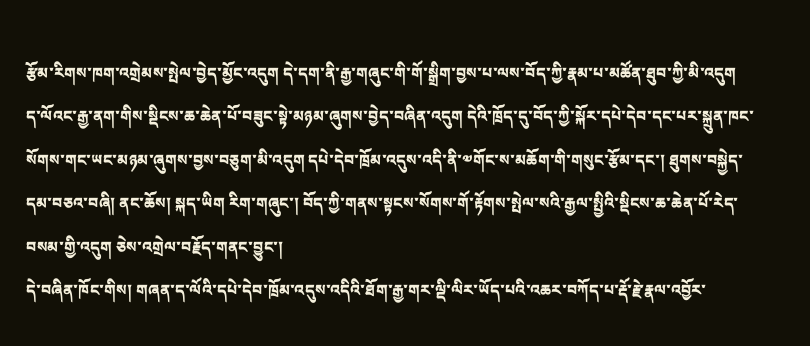རྩོམ་རིགས་ཁག་འགྲེམས་སྤེལ་བྱེད་མྱོང་འདུག དེ་དག་ནི་རྒྱ་གཞུང་གི་གོ་སྒྲིག་བྱས་པ་ལས་བོད་ཀྱི་རྣམ་པ་མཚོན་ཐུབ་ཀྱི་མི་འདུག ད་ལོའང་རྒྱ་ནག་གིས་སྡིངས་ཆ་ཆེན་པོ་བཟུང་སྟེ་མཉམ་ཞུགས་བྱེད་བཞིན་འདུག དེའི་ཁྲོད་དུ་བོད་ཀྱི་སྐོར་དཔེ་དེབ་དང་པར་སྐྲུན་ཁང་སོགས་གང་ཡང་མཉམ་ཞུགས་བྱས་བཅུག་མི་འདུག དཔེ་དེབ་ཁྲོམ་འདུས་འདི་ནི་༧གོང་ས་མཆོག་གི་གསུང་རྩོམ་དང་། ཐུགས་བསྐྱེད་དམ་བཅའ་བཞི། ནང་ཆོས། སྐད་ཡིག རིག་གཞུང་། བོད་ཀྱི་གནས་སྟངས་སོགས་གོ་རྟོགས་སྤེལ་སའི་རྒྱལ་སྤྱིའི་སྡིངས་ཆ་ཆེན་པོ་རེད་བསམ་གྱི་འདུག ཅེས་འགྲེལ་བརྗོད་གནང་བྱུང་།
དེ་བཞིན་ཁོང་གིས། གཞན་ད་ལོའི་དཔེ་དེབ་ཁྲོམ་འདུས་འདིའི་ཐོག་རྒྱ་གར་ལྡི་ལིར་ཡོད་པའི་འཆར་བཀོད་པ་རྡོ་རྗེ་རྣལ་འབྱོར་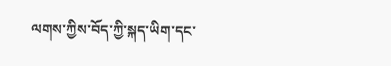ལགས་ཀྱིས་བོད་ཀྱི་སྐད་ཡིག་དང་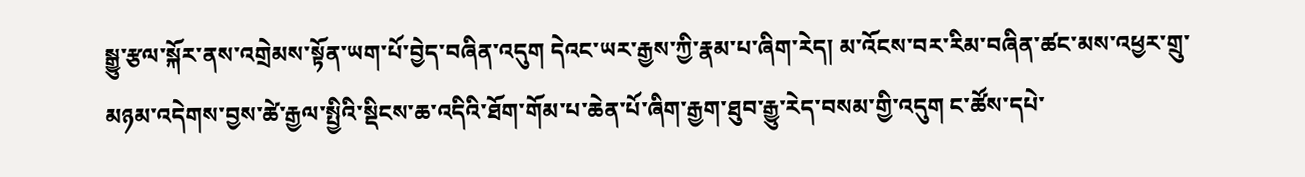སྒྱུ་རྩལ་སྐོར་ནས་འགྲེམས་སྟོན་ཡག་པོ་བྱེད་བཞིན་འདུག དེའང་ཡར་རྒྱས་ཀྱི་རྣམ་པ་ཞིག་རེད། མ་འོངས་བར་རིམ་བཞིན་ཚང་མས་འཕྱར་གྲུ་མཉམ་འདེགས་བྱས་ཚེ་རྒྱལ་སྤྱིའི་སྡིངས་ཆ་འདིའི་ཐོག་གོམ་པ་ཆེན་པོ་ཞིག་རྒྱག་ཐུབ་རྒྱུ་རེད་བསམ་གྱི་འདུག ང་ཚོས་དཔེ་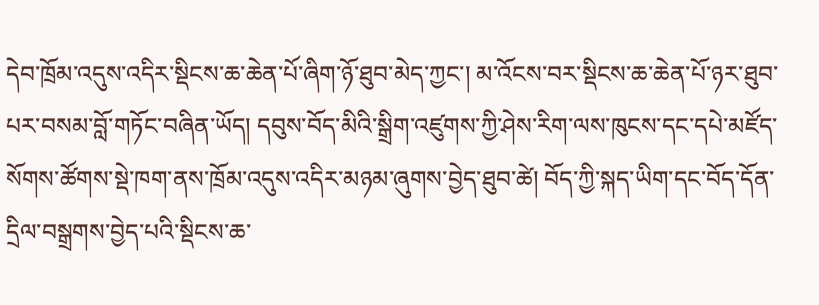དེབ་ཁྲོམ་འདུས་འདིར་སྡིངས་ཆ་ཆེན་པོ་ཞིག་ཉོ་ཐུབ་མེད་ཀྱང་། མ་འོངས་བར་སྡིངས་ཆ་ཆེན་པོ་ཉར་ཐུབ་པར་བསམ་བློ་གཏོང་བཞིན་ཡོད། དབུས་བོད་མིའི་སྒྲིག་འཛུགས་ཀྱི་ཤེས་རིག་ལས་ཁུངས་དང་དཔེ་མཛོད་སོགས་ཚོགས་སྡེ་ཁག་ནས་ཁྲོམ་འདུས་འདིར་མཉམ་ཞུགས་བྱེད་ཐུབ་ཚེ། བོད་ཀྱི་སྐད་ཡིག་དང་བོད་དོན་དྲིལ་བསྒྲགས་བྱེད་པའི་སྡིངས་ཆ་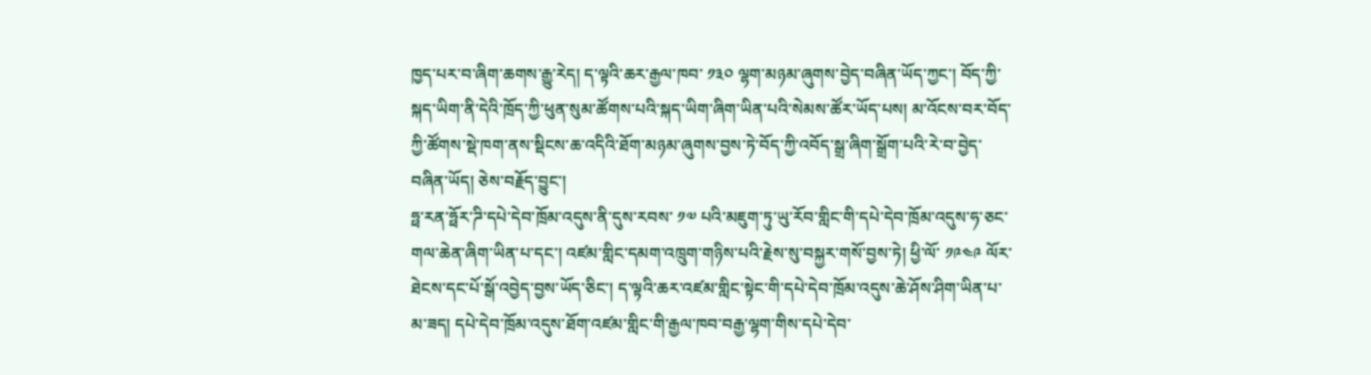ཁྱད་པར་བ་ཞིག་ཆགས་རྒྱུ་རེད། ད་ལྟའི་ཆར་རྒྱལ་ཁབ་ ༡༣༠ ལྷག་མཉམ་ཞུགས་བྱེད་བཞིན་ཡོད་ཀྱང་། བོད་ཀྱི་སྐད་ཡིག་ནི་དེའི་ཁྲོད་ཀྱི་ཕུན་སུམ་ཚོགས་པའི་སྐད་ཡིག་ཞིག་ཡིན་པའི་སེམས་ཚོར་ཡོད་པས། མ་འོངས་བར་བོད་ཀྱི་ཚོགས་སྡེ་ཁག་ནས་སྡིངས་ཆ་འདིའི་ཐོག་མཉམ་ཞུགས་བྱས་ཏེ་བོད་ཀྱི་འབོད་སྒྲ་ཞིག་སྒྲོག་པའི་རེ་བ་བྱེད་བཞིན་ཡོད། ཅེས་བརྗོད་བྱུང་།
ཧྥ་རན་ཧྥོར་ཌི་དཔེ་དེབ་ཁྲོམ་འདུས་ནི་དུས་རབས་ ༡༧ པའི་མཇུག་ཏུ་ཡུ་རོབ་གླིང་གི་དཔེ་དེབ་ཁྲོམ་འདུས་ཧ་ཅང་གལ་ཆེན་ཞིག་ཡིན་པ་དང་། འཛམ་གླིང་དམག་འཁྲུག་གཉིས་པའི་རྗེས་སུ་བསྐྱར་གསོ་བྱས་ཏེ། ཕྱི་ལོ་ ༡༩༤༩ ལོར་ཐེངས་དང་པོ་སྒོ་འབྱེད་བྱས་ཡོད་ཅིང་། ད་ལྟའི་ཆར་འཛམ་གླིང་སྟེང་གི་དཔེ་དེབ་ཁྲོམ་འདུས་ཆེ་ཤོས་ཤིག་ཡིན་པ་མ་ཟད། དཔེ་དེབ་ཁྲོམ་འདུས་ཐོག་འཛམ་གླིང་གི་རྒྱལ་ཁབ་བརྒྱ་ལྷག་གིས་དཔེ་དེབ་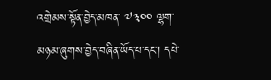འགྲེམས་སྟོན་བྱེད་མཁན་ ༧༣༠༠ ལྷག་མཉམ་ཞུགས་བྱེད་བཞིན་ཡོད་པ་དང་། དཔེ་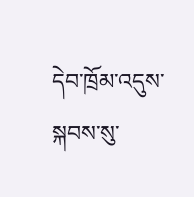དེབ་ཁྲོམ་འདུས་སྐབས་སུ་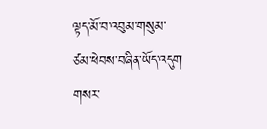ལྟད་མོ་བ་འབུམ་གསུམ་ཙམ་ཕེབས་བཞིན་ཡོད་འདུག
གསར་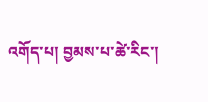འགོད་པ། བྱམས་པ་ཚེ་རིང་།